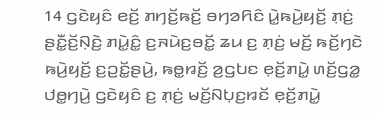14 ꤞꤢꤧꤟꤢꤨ ꤕꤢꤩ꤬ ꤊꤚꤢꤩ꤬ꤒꤢꤩ꤬ ꤋꤚꤤꤖꤢꤨ ꤣꤧ꤭ꤒꤣꤧ꤬ꤟꤢꤩ꤬ ꤊ꤫ꤢꤦ꤬ ꤔꤢꤪ꤭ꤢꤩ꤬ꤡ꤫ꤢꤧ꤬ ꤊꤣꤧ꤭ꤢꤨ꤭ ꤢ꤬ꤏꤣꤧꤢ꤬ꤋꤢꤩ꤭ ꤘꤣ ꤢ꤬ ꤊ꤫ꤢꤦ꤬ ꤗꤢꤩ꤬ ꤒꤢꤩ꤬ꤚꤢꤧ ꤒꤣꤧ꤬ꤟꤢꤩ꤬ ꤢ꤬ꤑꤢꤩ꤭ꤔꤣꤧ꤬, ꤒꤥ꤭ꤙꤢꤩ꤬ ꤤ꤬ꤞꤝꤢ ꤕ꤫ꤢꤩ꤬ꤊꤣꤧ꤭ ꤛꤢꤩ꤬ꤞꤤ꤭ ꤓꤥ꤭ꤚꤣꤧ꤬ ꤞꤢꤧꤟꤢꤨ ꤢ꤬ ꤊ꤫ꤢꤦ꤬ ꤗꤢꤩ꤬ꤡꤝ꤫ꤢ꤬ꤙꤢꤩ ꤕ꤫ꤢꤩ꤬ꤊꤣꤧ꤭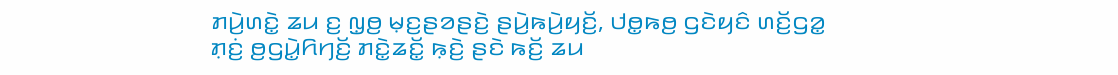ꤊꤣꤧ꤬ꤛꤢꤧ꤭ ꤘꤣ ꤢ꤬ ꤜ꤫ꤥ꤬ ꤗ꤫ꤢ꤬ꤔꤤꤔꤢꤧ꤬ ꤔꤣꤧ꤬ꤒꤣꤧ꤬ꤟꤢꤩ꤬, ꤓꤥ꤭ꤒꤥ꤬ ꤞꤢꤧꤟꤢꤨ ꤛꤢꤩ꤬ꤞꤤ꤭ ꤊ꤫ꤢꤦ꤬ ꤥ꤬ꤞꤣꤧ꤭ꤖꤚꤢꤩ꤬ ꤊꤢꤧ꤭ꤘꤢꤩ꤭ ꤒ꤫ꤢꤧ꤬ ꤔꤢꤧ ꤒꤢꤩ꤬ ꤘꤣ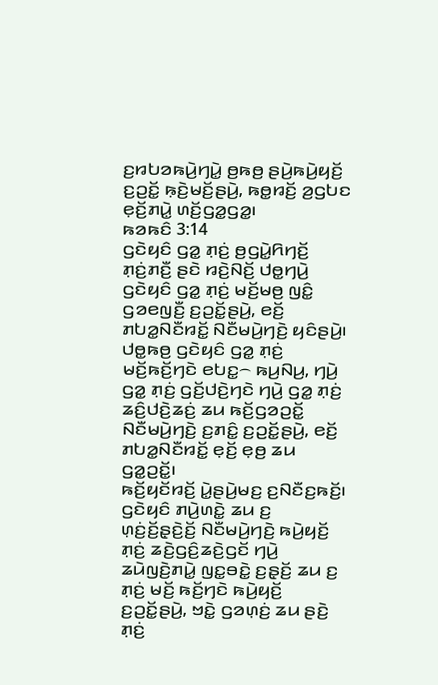ꤢ꤬ꤙꤝꤤꤒꤣꤧ꤬ꤚꤣꤧ꤭ ꤥ꤬ꤒꤥ꤬ ꤔꤣꤧ꤬ꤒꤣꤧ꤬ꤟꤢꤩ꤬ ꤢ꤬ꤑꤢꤩ꤭ ꤒ꤫ꤢꤧ꤬ꤗꤢꤩ꤬ꤔꤣꤧ꤬, ꤒꤥ꤭ꤙꤢꤩ꤬ ꤤ꤬ꤞꤝꤢ ꤕ꤫ꤢꤩ꤬ꤊꤣꤧ꤭ ꤛꤢꤩ꤬ꤞꤤ꤭ꤞꤤ꤭꤯
ꤒꤤꤒꤢꤨ 3:14
ꤞꤢꤧꤟꤢꤨ ꤞꤤ꤭ ꤊ꤫ꤢꤦ꤬ ꤥ꤬ꤞꤣꤧ꤭ꤖꤚꤢꤩ꤬ ꤊ꤫ꤢꤦ꤬ꤊꤢꤪ꤬ ꤔꤢꤧ ꤙꤢꤧ꤬ꤡꤢꤩ꤬ ꤓꤥ꤭ꤚꤣꤧ꤬ ꤞꤢꤧꤟꤢꤨ ꤞꤤ꤭ ꤊ꤫ꤢꤦ꤬ ꤗꤢꤩ꤬ꤗꤥ꤬ ꤜꤢꤨ꤭ ꤞꤤꤕꤜꤢꤪ꤬ ꤢ꤬ꤑꤢꤩ꤭ꤔꤣꤧ꤬, ꤕꤢꤩ꤬ ꤊꤝꤤ꤭ꤡꤢꤪꤙꤢꤩ꤭ ꤡꤢꤪꤗꤣꤧ꤬ꤚꤢꤧ꤬ ꤟꤢꤨꤔꤣꤧ꤬꤯ ꤓꤥ꤭ꤒꤥ꤬ ꤞꤢꤧꤟꤢꤨ ꤞꤤ꤭ ꤊ꤫ꤢꤦ꤬ ꤗꤢꤩ꤬ꤒꤢꤩ꤬ꤚꤢꤧ ꤕꤝꤢ꤭꤮ ꤒꤣ꤬ꤡꤣ꤬, ꤚꤣꤧ꤬ ꤞꤤ꤭ ꤊ꤫ꤢꤦ꤬ ꤞꤢꤩ꤬ꤓꤢꤧ꤬ꤚꤢꤧ ꤚꤣꤧ꤬ ꤞꤤ꤭ ꤊ꤫ꤢꤦ꤬ ꤘꤢꤨ꤬ꤓꤢꤧ꤬ꤘꤢꤦ꤬ ꤘꤣ ꤒꤢꤩ꤬ꤞꤤꤑꤢꤩ꤭ ꤡꤢꤪꤗꤣꤧ꤬ꤚꤢꤧ꤬ ꤢ꤬ꤊꤢꤨ꤭ ꤢ꤬ꤑꤢꤩ꤭ꤔꤣꤧ꤬, ꤕꤢꤩ꤬ ꤊꤝꤤ꤭ꤡꤢꤪꤙꤢꤩ꤭ ꤕ꤫ꤢꤩ꤬ ꤕ꤫ꤥ꤬ ꤘꤣ ꤞꤤ꤭ꤑꤢꤩ꤭꤯
ꤒꤢꤩ꤬ꤟꤢꤩꤙꤢꤩ꤬ ꤣꤧ꤭ꤔꤣꤧ꤬ꤗꤢ꤬ ꤢ꤬ꤡꤢꤪꤢ꤬ꤒꤢꤩ꤬꤯ ꤞꤢꤧꤟꤢꤨ ꤊꤣꤧ꤬ꤛꤢꤧ꤭ ꤘꤣ ꤢ꤬ ꤛ꤫ꤢꤦ꤬ꤢꤩ꤬ꤔ꤫ꤢꤧ꤬ꤢꤩ꤬ ꤡꤢꤪꤗꤣꤧ꤬ꤚꤢꤧ꤬ ꤒꤣꤧ꤬ꤟꤢꤩ꤬ ꤊ꤫ꤢꤦ꤬ ꤘꤢꤧ꤬ꤞꤢꤨ꤬ꤘꤢꤧ꤬ꤞꤢꤩ ꤚꤣꤧ꤬ ꤘꤣꤧꤜꤢꤧ꤬ꤊꤣꤧ꤭ ꤜꤢ꤭ꤋꤢꤧ꤭ ꤢ꤬ꤔ꤫ꤢꤩ꤬ ꤘꤣ ꤢ꤬ ꤊ꤫ꤢꤦ꤬ ꤗꤢꤩ꤬ ꤒꤢꤩ꤬ꤚꤢꤧ ꤒꤣꤧ꤬ꤟꤢꤩ꤬ ꤢ꤬ꤑꤢꤩ꤭ꤔꤣꤧ꤬, ꤠꤢꤧ꤭ ꤞꤤꤛ꤫ꤢꤦ꤬ ꤘꤣ ꤔꤢꤧ꤬ ꤊ꤫ꤢꤦ꤬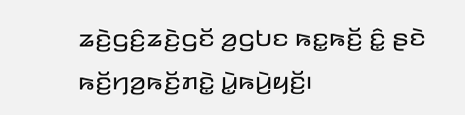ꤘꤢꤧ꤬ꤞꤢꤨ꤬ꤘꤢꤧ꤬ꤞꤢꤩ ꤤ꤬ꤞꤝꤢ ꤒꤢ꤭ꤒꤢꤩ꤬ ꤢꤨ꤭ ꤔꤢꤧ ꤒꤢꤩ꤬ꤚꤤ꤬ꤒꤢꤩ꤬ꤊꤢꤧ꤭ ꤣꤧ꤭ꤒꤣꤧ꤬ꤟꤢꤩ꤬꤯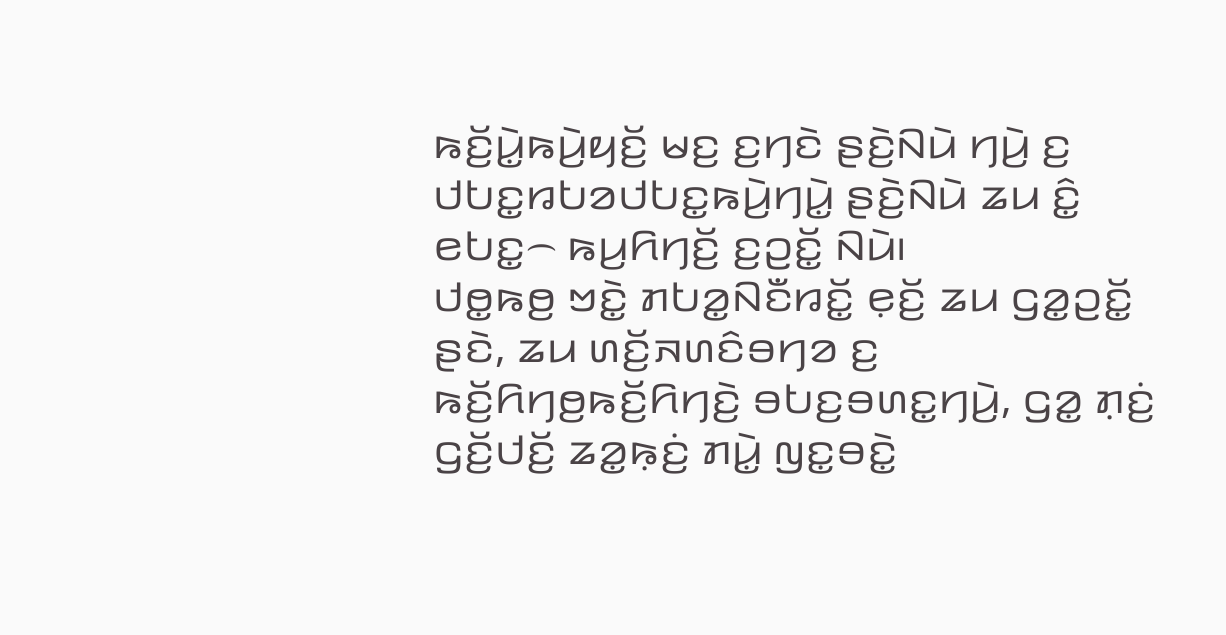ꤒꤢꤩ꤬ꤣꤧ꤭ꤒꤣꤧ꤬ꤟꤢꤩ꤬ ꤗꤢ꤬ ꤢ꤬ꤚꤢꤧ ꤔꤢꤧ꤬ꤡꤣꤧ ꤚꤣꤧ꤬ ꤢ꤬ ꤓꤝꤢ꤭ꤙꤝꤤꤓꤝꤢ꤭ꤒꤣꤧ꤬ꤚꤣꤧ꤭ ꤔꤢꤧ꤬ꤡꤣꤧ ꤘꤣ ꤢꤨ꤭ ꤕꤝꤢ꤭꤮ ꤒꤣ꤬ꤖꤚꤢꤩ꤬ ꤢ꤬ꤑꤢꤩ꤭ ꤡꤣꤧ꤯
ꤓꤥ꤭ꤒꤥ꤬ ꤠꤢꤧ꤭ ꤊꤝꤤ꤭ꤡꤢꤪꤙꤢꤩ꤭ ꤕ꤫ꤢꤩ꤬ ꤘꤣ ꤞꤤ꤭ꤑꤢꤩ꤭ ꤔꤢꤧ, ꤘꤣ ꤛꤢꤩ꤬ꤏꤛꤢꤨꤋꤚꤤ ꤢ꤬ ꤒꤢꤩ꤬ꤖꤚꤥ꤬ꤒꤢꤩ꤬ꤖꤚꤢꤧ꤬ ꤋꤝꤢ꤬ꤋꤛꤢ꤭ꤚꤣꤧ꤬, ꤞꤤ꤭ ꤊ꤫ꤢꤦ꤬ ꤞꤢꤩ꤬ꤓꤢꤩ꤬ ꤘꤤ꤭ꤒ꤫ꤢꤦ꤬ ꤊꤣꤧ꤭ ꤜꤢ꤭ꤋꤢꤧ꤭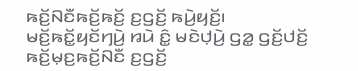ꤒꤢꤩ꤬ꤡꤢꤪꤒꤢꤩ꤬ꤒꤢꤩ꤬ ꤢ꤬ꤞꤢꤩ꤬ ꤒꤣꤧ꤬ꤟꤢꤩ꤬꤯ ꤗꤢꤩ꤬ꤒꤢꤩ꤭ꤟꤢꤩꤚꤣꤧ꤬ ꤙꤣꤧ ꤢꤨ꤭ ꤗꤢꤧꤓ꤫ꤣꤧ꤬ ꤞꤤ꤭ ꤞꤢꤩ꤬ꤓꤢꤩ꤬ ꤒꤢꤩ꤬ꤗ꤫ꤢ꤬ꤒꤢꤩ꤬ꤡꤢꤪ ꤢ꤬ꤞꤢꤩ꤬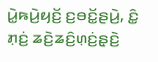ꤣꤧ꤭ꤒꤣꤧ꤬ꤟꤢꤩ꤬ ꤢ꤬ꤋꤢꤩ꤭ꤔꤣꤧ꤬, ꤢꤨ꤭ ꤊ꤫ꤢꤦ꤬ ꤘꤢꤧ꤬ꤘꤢꤨ꤬ꤛ꤫ꤢꤦ꤬ꤔ꤫ꤢꤧ꤬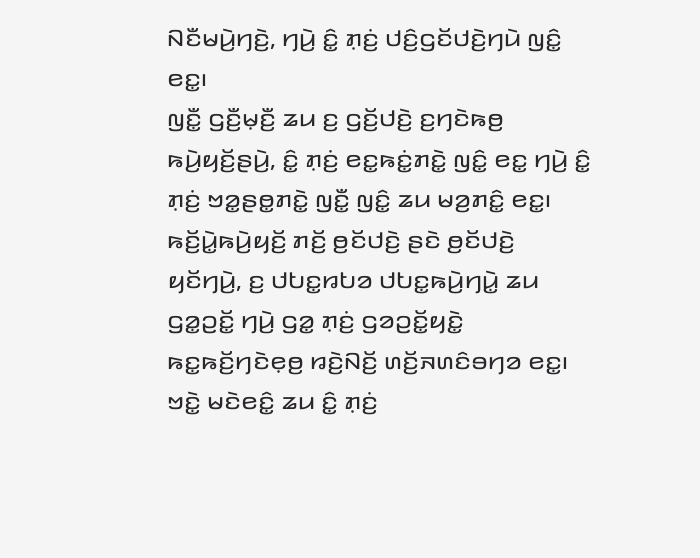ꤡꤢꤪꤗꤣꤧ꤬ꤚꤢꤧ꤬, ꤚꤣꤧ꤬ ꤢꤨ꤭ ꤊ꤫ꤢꤦ꤬ ꤓꤢꤨ꤬ꤞꤢꤩꤓꤢꤧ꤬ꤚꤣꤧ ꤜꤢꤨ꤭ ꤕꤢ꤭꤯
ꤜꤢꤪ꤭ ꤞꤢꤪ꤬ꤗ꤫ꤢꤪ꤬ ꤘꤣ ꤢ꤬ ꤞꤢꤩ꤬ꤓꤢꤧ꤬ ꤢ꤬ꤚꤢꤧꤒꤥ꤬ ꤒꤣꤧ꤬ꤟꤢꤩ꤬ꤔꤣꤧ꤬, ꤢꤨ꤭ ꤊ꤫ꤢꤦ꤬ ꤕꤢ꤭ꤒꤢꤦ꤭ꤊꤢꤧ꤭ ꤜꤢꤨ꤭ ꤕꤢ꤭ ꤚꤣꤧ꤬ ꤢꤨ꤭ ꤊ꤫ꤢꤦ꤬ ꤠꤤ꤭ꤔꤥ꤭ꤊꤢꤧ꤭ ꤜꤢꤪ꤭ ꤜꤢꤨ꤭ ꤘꤣ ꤗꤤ꤬ꤊꤢꤨ꤭ ꤕꤢ꤭꤯
ꤒꤢꤩ꤬ꤣꤧ꤭ꤒꤣꤧ꤬ꤟꤢꤩ꤬ ꤊꤢꤩ꤬ ꤥ꤬ꤢꤩꤓꤢꤧ꤬ ꤔꤢꤧ ꤥ꤬ꤢꤩꤓꤢꤧ꤬ ꤟꤢꤩꤚꤣꤧ꤬, ꤢ꤬ ꤓꤝꤢ꤭ꤙꤝꤤ ꤓꤝꤢ꤭ꤒꤣꤧ꤬ꤚꤣꤧ꤭ ꤘꤣ ꤞꤤ꤭ꤑꤢꤩ꤭ ꤚꤣꤧ꤬ ꤞꤤ꤭ ꤊ꤫ꤢꤦ꤬ ꤞꤤꤑꤢꤩ꤭ꤟꤢꤧ꤭ ꤒꤢ꤭ꤒꤢꤩ꤬ꤚꤢꤧꤕ꤫ꤥ꤬ ꤙꤢꤧ꤬ꤡꤢꤩ꤬ ꤛꤢꤩ꤬ꤏꤛꤢꤨꤋꤚꤤ ꤕꤢ꤭꤯
ꤠꤢꤧ꤭ ꤗꤢꤧꤕꤢꤨ꤭ ꤘꤣ ꤢꤨ꤭ ꤊ꤫ꤢꤦ꤬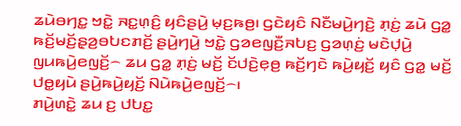ꤘꤣꤧꤋꤚꤢ꤭ ꤠꤢꤧ꤭ ꤏꤢ꤭ꤛ꤫ꤢꤨ꤬ ꤟꤢꤨꤔꤣꤧ꤬ ꤗ꤫ꤢ꤬ꤒꤥ꤬꤯ ꤞꤢꤧꤟꤢꤨ ꤡꤢꤪꤗꤣꤧ꤬ꤚꤢꤧ꤬ ꤊ꤫ꤢꤦ꤬ ꤘꤣꤧ ꤞꤤ꤭ ꤒꤢꤩ꤬ꤗꤢꤩ꤬ꤔ꤫ꤤ꤬ꤋꤝꤢꤊꤢꤩ꤬ ꤔꤣꤧ꤬ꤚꤣꤧ꤬ ꤠꤢꤧ꤭ ꤞꤤꤕꤜꤢꤪ꤬ꤏꤝꤢ꤬ ꤞꤤꤛ꤫ꤢꤦ꤬ ꤗꤢꤧꤓ꤫ꤣꤧ꤬ ꤜꤣꤒꤣꤧ꤬ꤕꤜꤢꤩ꤬꤮ ꤘꤣ ꤞꤤ꤭ ꤊ꤫ꤢꤦ꤬ ꤗꤢꤩ꤬ ꤢꤩꤓꤢꤧ꤬ꤕ꤫ꤥ꤬ ꤒꤢꤩ꤬ꤚꤢꤧ ꤒꤣꤧ꤬ꤟꤢꤩ꤬ ꤟꤢꤨ ꤞꤤ꤭ ꤗꤢꤩ꤬ ꤓꤥ꤭ꤟꤣꤧ ꤔꤣꤧ꤬ꤒꤣꤧ꤬ꤟꤢꤩ꤬ ꤡꤣꤧꤒꤣꤧ꤬ꤕꤜꤢꤩ꤬꤮꤯
ꤊꤣꤧ꤬ꤛꤢꤧ꤭ ꤘꤣ ꤢ꤬ ꤓꤝꤢ꤭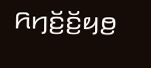ꤖꤚꤢꤩ꤬ꤢꤩ꤬ꤟꤥ꤬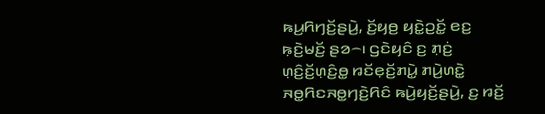ꤒꤣ꤬ꤖꤚꤢꤩ꤬ꤔꤣꤧ꤬, ꤢꤩ꤬ꤟꤥ꤬ ꤟꤢꤧ꤭ꤑꤢꤩ꤭ ꤕꤢ꤬ ꤒ꤫ꤢꤧ꤬ꤗꤢꤩ꤬ ꤔꤤ꤮꤯ ꤞꤢꤧꤟꤢꤨ ꤢ꤬ ꤊ꤫ꤢꤦ꤬ ꤛ꤫ꤢꤨ꤬ꤢꤩ꤬ꤛ꤫ꤢꤨ꤬ꤥ꤭ ꤙꤢꤩꤕ꤫ꤢꤩ꤬ꤊꤣꤧ꤭ ꤊꤣꤧ꤬ꤛꤢꤧ꤭ ꤏꤥ꤭ꤖꤢꤏꤥ꤭ꤚꤢꤧ꤬ꤖꤢꤨ ꤒꤣꤧ꤬ꤟꤢꤩ꤬ꤔꤣꤧ꤬, ꤢ꤬ ꤙꤢꤩ꤬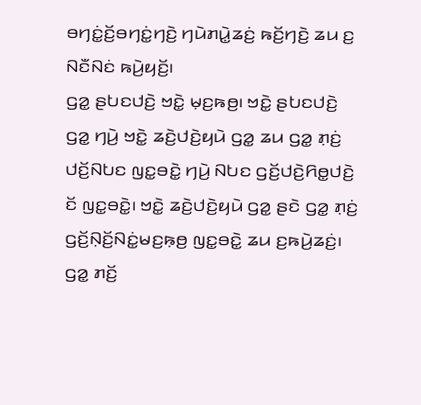ꤋꤚꤢꤦ꤭ꤢꤩ꤬ꤋꤚꤢꤦ꤭ꤚꤢꤧ꤬ ꤚꤣꤧꤊꤣꤧ꤭ꤘꤢꤦ꤬ ꤒꤢꤩ꤬ꤚꤢꤧ꤬ ꤘꤣ ꤢ꤬ ꤡꤢꤪꤡꤢꤦ ꤒꤣꤧ꤬ꤟꤢꤩ꤬꤯
ꤞꤤ꤭ ꤔꤝꤢꤓꤢꤧ꤬ ꤠꤢꤧ꤭ ꤗ꤫ꤢ꤬ꤒꤥ꤬꤯ ꤠꤢꤧ꤭ ꤔꤝꤢꤓꤢꤧ꤬ ꤞꤤ꤭ ꤚꤣꤧ꤬ ꤠꤢꤧ꤭ ꤘꤢꤧ꤬ꤓꤢꤧ꤬ꤟꤣꤧ ꤞꤤ꤭ ꤘꤣ ꤞꤤ꤭ ꤊ꤫ꤢꤦ꤬ ꤓꤢꤩ꤬ꤡꤝꤢ ꤜꤢ꤭ꤋꤢꤧ꤭ ꤚꤣꤧ꤬ ꤡꤝꤢ ꤞꤢꤩ꤬ꤓꤢꤧ꤬ꤖꤥ꤭ꤓꤢꤧ꤬ ꤢꤩ ꤜꤢ꤭ꤋꤢꤧ꤭꤯ ꤠꤢꤧ꤭ ꤘꤢꤧ꤬ꤓꤢꤧ꤬ꤟꤣꤧ ꤞꤤ꤭ ꤔꤢꤧ ꤞꤤ꤭ ꤊ꤫ꤢꤦ꤬ ꤞꤢꤩ꤬ꤡ꤫ꤢꤩ꤬ꤡꤢꤦ꤭ꤗꤢ꤬ꤒ꤫ꤥ꤬ ꤜꤢ꤭ꤋꤢꤧ꤭ ꤘꤣ ꤢ꤬ꤒꤣꤧ꤬ꤘꤢꤦ꤬꤯ ꤞꤤ꤭ ꤊꤢꤩ꤬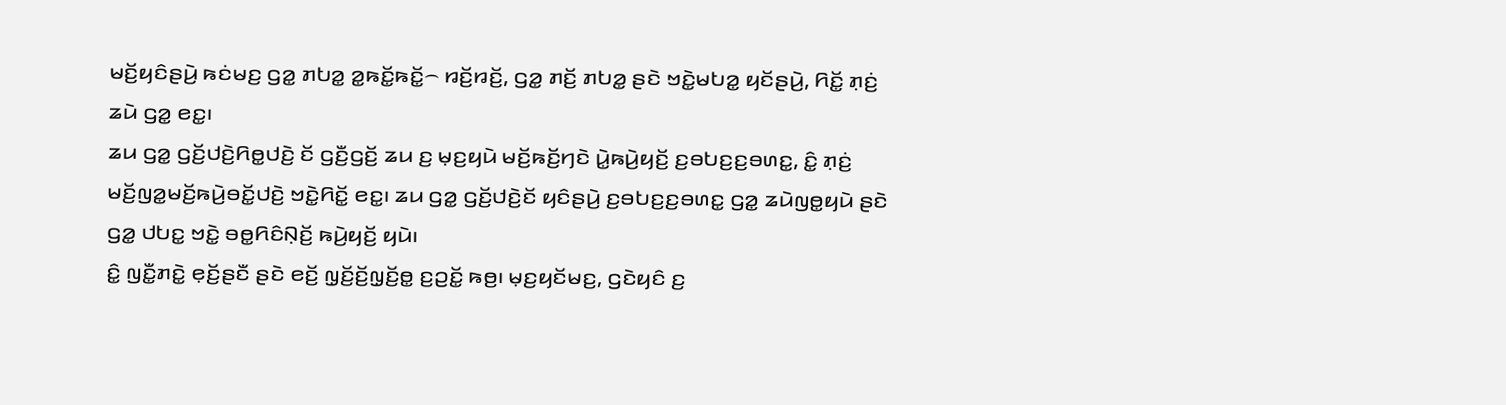ꤗꤢꤩ꤬ꤟꤢꤨꤔꤣꤧ꤬ ꤒꤢꤦꤗꤢ꤬ ꤞꤤ꤭ ꤊꤝꤤ꤭ ꤤ꤭ꤒꤢꤩ꤭ꤒꤢꤩ꤭꤮ ꤙꤢꤩ꤬ꤙꤢꤩ꤬, ꤞꤤ꤭ ꤊꤢꤩ꤬ ꤊꤝꤤ꤭ ꤔꤢꤧ ꤠꤢꤧ꤭ꤗꤝꤤ꤭ ꤟꤢꤩꤔꤣꤧ꤬, ꤖꤢꤩ꤭ ꤊ꤫ꤢꤦ꤬ ꤘꤣꤧ ꤞꤤ꤭ ꤕꤢ꤭꤯
ꤘꤣ ꤞꤤ꤭ ꤞꤢꤩ꤬ꤓꤢꤧ꤬ꤖꤥ꤭ꤓꤢꤧ꤬ ꤢꤩ ꤞꤢꤪ꤬ꤞꤢꤩ꤬ ꤘꤣ ꤢ꤬ ꤗ꤫ꤢ꤬ꤟꤣꤧ ꤗꤢꤩ꤬ꤒꤢꤩ꤬ꤚꤢꤧ ꤣꤧ꤭ꤒꤣꤧ꤬ꤟꤢꤩ꤬ ꤢ꤬ꤋꤝꤢ꤬ꤢ꤬ꤋꤛꤢ꤭, ꤢꤨ꤭ ꤊ꤫ꤢꤦ꤬ ꤗꤢꤩ꤬ꤜꤤ꤭ꤗꤢꤩ꤬ꤒꤣꤧ꤬ꤋꤢꤩ꤭ꤓꤢꤧ꤬ ꤠꤢꤧ꤭ꤖꤢꤩ꤭ ꤕꤢ꤭꤯ ꤘꤣ ꤞꤤ꤭ ꤞꤢꤩ꤬ꤓꤢꤧ꤬ꤢꤩ ꤟꤢꤨꤔꤣꤧ꤬ ꤢ꤬ꤋꤝꤢ꤬ꤢ꤬ꤋꤛꤢ꤭ ꤞꤤ꤭ ꤘꤣꤧꤜꤥ꤭ꤟꤣꤧ ꤔꤢꤧ ꤞꤤ꤭ ꤓꤝꤢ꤭ ꤠꤢꤧ꤭ ꤋꤥ꤭ꤖꤢꤨꤡ꤫ꤢꤩ꤬ ꤒꤣꤧ꤬ꤟꤢꤩ꤬ ꤟꤣꤧ꤯
ꤢꤨ꤭ ꤜꤢꤪ꤭ꤊꤢꤧ꤭ ꤕ꤫ꤢꤩ꤬ꤔꤢꤪ ꤔꤢꤧ ꤕꤢꤩ꤬ ꤜ꤫ꤢꤩ꤬ꤢꤩ꤬ꤜ꤫ꤢꤩ꤬ꤥ꤭ ꤢ꤬ꤑꤢꤩ꤭ ꤒꤥ꤬꤯ ꤗ꤫ꤢ꤬ꤟꤢꤩꤗꤢ꤬, ꤞꤢꤧꤟꤢꤨ ꤢ꤬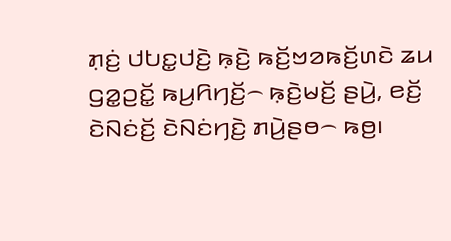ꤊ꤫ꤢꤦ꤬ ꤓꤝꤢ꤭ꤓꤢꤧ꤬ ꤒ꤫ꤢꤧ꤬ ꤒꤢꤩ꤬ꤠꤤꤒꤢꤩ꤬ꤛꤢꤧ ꤘꤣ ꤞꤤ꤭ꤑꤢꤩ꤭ ꤒꤣ꤬ꤖꤚꤢꤩ꤬꤮ ꤒ꤫ꤢꤧ꤬ꤗꤢꤩ꤬ ꤔꤣꤧ꤬, ꤕꤢꤩ꤬ ꤢꤧꤡꤢꤦꤢꤩ꤬ ꤢꤧꤡꤢꤦꤚꤢꤧ꤬ ꤊꤣꤧ꤬ꤔꤥ꤮ ꤒꤥ꤬꤯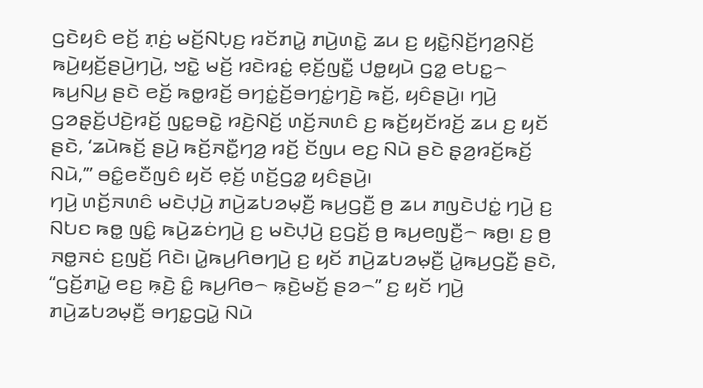ꤞꤢꤧꤟꤢꤨ ꤕꤢꤩ꤬ ꤊ꤫ꤢꤦ꤬ ꤗꤢꤩ꤬ꤡꤝ꤫ꤢ꤬ ꤙꤢꤩꤊꤣꤧ꤭ ꤊꤣꤧ꤬ꤛꤢꤧ꤭ ꤘꤣ ꤢ꤬ ꤟꤢꤧ꤭ꤡ꤫ꤢꤩ꤬ꤚꤤ꤬ꤡ꤫ꤢꤩ꤬ ꤒꤣꤧ꤬ꤟꤢꤩ꤬ꤔꤣꤧ꤬ꤚꤣꤧ꤬, ꤠꤢꤧ꤭ ꤗꤢꤩ꤬ ꤙꤢꤧꤙꤢꤦ꤭ ꤕ꤫ꤢꤩ꤬ꤜꤢꤪ꤭ ꤓꤥ꤭ꤟꤣꤧ ꤞꤤ꤭ ꤕꤝꤢ꤭꤮ ꤒꤣ꤬ꤡꤣ꤬ ꤔꤢꤧ ꤕꤢꤩ꤬ ꤒꤥ꤭ꤙꤢꤩ꤬ ꤋꤚꤢꤦ꤭ꤢꤩ꤬ꤋꤚꤢꤦ꤭ꤚꤢꤧ꤬ ꤒꤢꤩ꤬, ꤟꤢꤨꤔꤣꤧ꤬꤯ ꤚꤣꤧ꤬ ꤞꤤꤔ꤫ꤢꤩ꤬ꤓꤢꤧ꤬ꤙꤢꤩ꤬ ꤜꤢ꤭ꤋꤢꤧ꤭ ꤙꤢꤧ꤬ꤡꤢꤩ꤬ ꤛꤢꤩ꤬ꤏꤛꤢꤨ ꤢ꤬ ꤒꤢꤩ꤬ꤟꤢꤩꤙꤢꤩ꤬ ꤘꤣ ꤢ꤬ ꤟꤢꤩ ꤔꤢꤧ, ‘ꤘꤣꤧꤒꤢꤩ꤬ ꤔꤣꤧ꤬ ꤒꤢꤩ꤬ꤏꤢꤪ꤭ꤚꤤ꤬ ꤙꤢꤩ꤬ ꤢꤩꤜꤣ ꤕꤢ꤬ ꤡꤣꤧ ꤔꤢꤧ ꤔ꤫ꤤ꤬ꤙꤢꤩ꤬ꤒꤢꤩ꤬ ꤡꤣꤧ,’” ꤋꤢꤨ꤭ꤕꤢꤪꤜꤢꤨ ꤟꤢꤩ ꤕ꤫ꤢꤩ꤬ ꤛꤢꤩ꤬ꤞꤤ꤭ ꤟꤢꤨꤔꤣꤧ꤬꤯
ꤚꤣꤧ꤬ ꤛꤢꤩ꤬ꤏꤛꤢꤨ ꤗꤢꤧꤓ꤫ꤣꤧ꤬ ꤊꤣꤧ꤬ꤘꤝꤤꤗ꤫ꤢꤪ꤬ ꤒꤣ꤬ꤞꤢꤪ꤬ ꤥ꤬ ꤘꤣ ꤊꤜꤢꤧꤓꤢꤦ꤭ ꤚꤣꤧ꤬ ꤢ꤬ ꤡꤝꤢ ꤒꤥ꤭ ꤜꤢꤨ꤭ ꤒꤣꤧ꤬ꤘꤢꤦꤚꤣꤧ꤬ ꤢ꤬ ꤗꤢꤧꤓ꤫ꤣꤧ꤬ ꤢ꤬ꤞꤢꤩ꤬ ꤥ꤬ ꤒꤣ꤬ꤕꤜꤢꤪ꤬꤮ ꤒꤥ꤬꤯ ꤢ꤬ ꤥ꤬ ꤏꤥ꤭ꤏꤢꤦ ꤢ꤬ꤜꤢꤩ꤬ ꤖꤢꤧ꤯ ꤣꤧ꤭ꤒꤣ꤬ꤖꤥꤚꤣꤧ꤬ ꤢ꤬ ꤟꤢꤩ ꤊꤣꤧ꤬ꤘꤝꤤꤗ꤫ꤢꤪ꤬ ꤣꤧ꤭ꤒꤣ꤬ꤞꤢꤪ꤬ ꤔꤢꤧ, “ꤞꤢꤩ꤬ꤊꤣꤧ꤭ ꤕꤢ꤬ ꤒ꤫ꤢꤧ꤬ ꤢꤨ꤭ ꤒꤣ꤬ꤖꤥ꤮ ꤒ꤫ꤢꤧ꤬ꤗꤢꤩ꤬ ꤔꤤ꤮” ꤢ꤬ ꤟꤢꤩ ꤚꤣꤧ꤬ ꤊꤣꤧ꤬ꤘꤝꤤꤗ꤫ꤢꤪ꤬ ꤋꤚꤢ꤭ꤞꤣꤧ꤭ ꤡꤣꤧ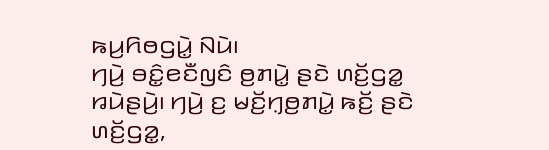ꤒꤣ꤬ꤖꤥꤞꤣꤧ꤭ ꤡꤣꤧ꤯
ꤚꤣꤧ꤬ ꤋꤢꤨ꤭ꤕꤢꤪꤜꤢꤨ ꤥ꤬ꤊꤣꤧ꤭ ꤔꤢꤧ ꤛꤢꤩ꤬ꤞꤤ꤭ ꤙꤣꤧꤔꤣꤧ꤬꤯ ꤚꤣꤧ꤬ ꤢ꤬ ꤗꤢꤩ꤬ꤚ꤫ꤥ꤬ꤊꤣꤧ꤭ ꤒꤢꤩ꤬ ꤔꤢꤧ ꤛꤢꤩ꤬ꤞꤤ꤭,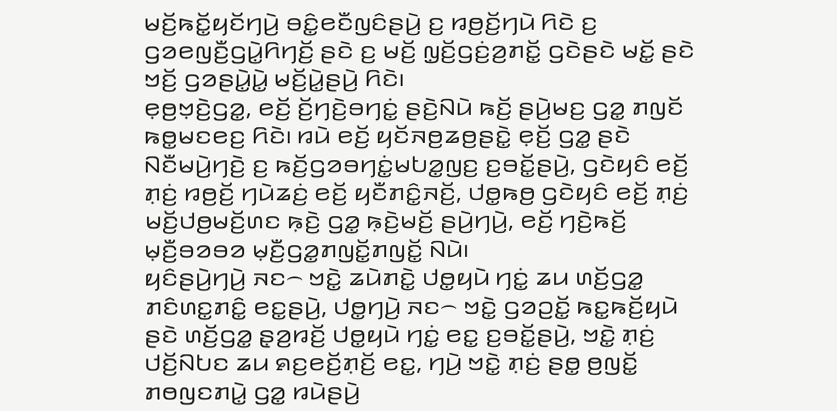ꤗꤢꤩ꤬ꤒꤢꤩ꤭ꤟꤢꤩꤚꤣꤧ꤬ ꤋꤢꤨ꤭ꤕꤢꤪꤜꤢꤨꤔꤣꤧ꤬ ꤢ꤬ ꤙꤥ꤬ꤢꤩ꤬ꤚꤣꤧ ꤖꤢꤧ ꤢ꤬ ꤞꤤꤕꤜꤢꤪ꤬ꤞꤣꤧ꤭ꤖꤚꤢꤩ꤬ ꤔꤢꤧ ꤢ꤬ ꤗꤢꤩ꤬ ꤜ꤫ꤢꤩ꤬ꤞꤢꤦ꤬ꤤ꤬ꤊꤢꤩ꤭ ꤞꤢꤧꤔꤢꤧ ꤗꤢꤩ꤭ ꤔꤢꤧ ꤠꤢꤩ꤬ ꤞꤤꤔꤣꤧ꤭ꤣꤧ꤭ ꤗꤢꤩ꤬ꤣꤧ꤭ꤔꤣꤧ꤬ ꤖꤢꤧ꤯
ꤕ꤫ꤥ꤬ꤠ꤫ꤢꤧ꤬ꤞꤤ꤭, ꤕꤢꤩ꤬ ꤢꤩ꤬ꤚꤢꤧ꤬ꤋꤚꤢꤦ꤭ ꤔꤢꤧ꤬ꤡꤣꤧ ꤒꤢꤩ꤬ ꤔꤣꤧ꤬ꤗꤢ꤬ ꤞꤤ꤭ ꤊꤜꤢꤩ ꤒꤥ꤭ꤗꤢꤕꤢ꤬ ꤖꤢꤧ꤯ ꤙꤣꤧ ꤕꤢꤩ꤬ ꤟꤢꤩꤏꤥ꤬ꤘꤥ꤬ꤔꤢꤧ꤭ ꤕ꤫ꤢꤩ꤬ ꤞꤤ꤭ ꤔꤢꤧ ꤡꤢꤪꤗꤣꤧ꤬ꤚꤢꤧ꤬ ꤢ꤬ ꤒꤢꤩ꤬ꤞꤤꤋꤚꤢꤦ꤭ꤗꤝꤤ꤭ꤜꤢ꤬ ꤢ꤬ꤋꤢꤩ꤭ꤔꤣꤧ꤬, ꤞꤢꤧꤟꤢꤨ ꤕꤢꤩ꤬ ꤊ꤫ꤢꤦ꤬ ꤙꤥ꤬ꤢꤩ꤬ ꤚꤣꤧꤘꤢꤦ꤬ ꤕꤢꤩ꤬ ꤟꤢꤪꤊꤢꤨ꤭ꤏꤢꤩ꤬, ꤓꤥ꤭ꤒꤥ꤬ ꤞꤢꤧꤟꤢꤨ ꤕꤢꤩ꤬ ꤊ꤫ꤢꤦ꤬ ꤗꤢꤩ꤬ꤓꤥ꤬ꤗꤢꤩ꤬ꤛꤢ ꤒ꤫ꤢꤧ꤬ ꤞꤤ꤭ ꤒ꤫ꤢꤧ꤬ꤗꤢꤩ꤬ ꤔꤣꤧ꤬ꤚꤣꤧ꤬, ꤕꤢꤩ꤬ ꤚꤢꤧ꤬ꤒꤢꤩ꤬ ꤗ꤫ꤢꤪ꤬ꤋꤤꤋꤤ ꤗ꤫ꤢꤪ꤬ꤞꤤ꤭ꤊꤜꤢꤩ꤭ꤊꤜꤢꤩ꤭ ꤡꤣꤧ꤯
ꤟꤢꤨꤔꤣꤧ꤬ꤚꤣꤧ꤬ ꤏꤢ꤮ ꤠꤢꤧ꤭ ꤘꤣꤧꤊꤢꤧ꤭ ꤓꤥ꤭ꤟꤣꤧ ꤚꤢꤦ꤭ ꤘꤣ ꤛꤢꤩ꤬ꤞꤤ꤭ ꤊꤢꤨꤛꤢ꤭ꤊꤢꤨ꤭ ꤕꤢ꤭ꤔꤣꤧ꤬, ꤓꤥ꤭ꤚꤣꤧ꤬ ꤏꤢ꤮ ꤠꤢꤧ꤭ ꤞꤤꤑꤢꤩ꤭ ꤒꤢ꤭ꤒꤢꤩ꤬ꤟꤣꤧ ꤔꤢꤧ ꤛꤢꤩ꤬ꤞꤤ꤭ ꤔ꤫ꤤ꤬ꤙꤢꤩ꤬ ꤓꤥ꤭ꤟꤣꤧ ꤚꤢꤦ꤭ ꤕꤢ꤭ ꤢ꤬ꤋꤢꤩ꤭ꤔꤣꤧ꤬, ꤠꤢꤧ꤭ ꤊ꤫ꤢꤦ꤬ ꤓꤢꤩ꤬ꤡꤝꤢ ꤘꤣ ꤎꤢ꤬ꤕꤢꤩ꤬ꤊ꤫ꤢꤩ꤬ ꤕꤢ꤭, ꤚꤣꤧ꤬ ꤠꤢꤧ꤭ ꤊ꤫ꤢꤦ꤬ ꤔꤥ꤭ ꤥ꤬ꤜꤢꤩ꤭ ꤊꤥꤜꤢꤊꤣꤧ꤭ ꤞꤤ꤭ ꤙꤣꤧꤔꤣꤧ꤬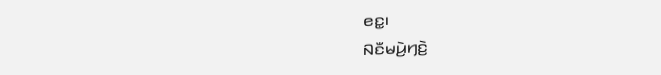ꤕꤢ꤭꤯
ꤡꤢꤪꤗꤣꤧ꤬ꤚꤢꤧ꤬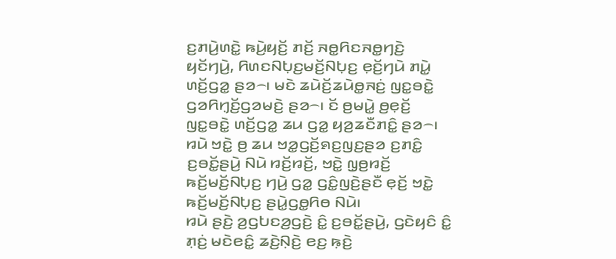ꤢ꤬ꤊꤣꤧ꤬ꤛꤢꤧ꤭ ꤒꤣꤧ꤬ꤟꤢꤩ꤬ ꤊꤢꤩ꤬ ꤏꤥ꤭ꤖꤢꤏꤥ꤭ꤚꤢꤧ꤬ ꤟꤢꤩꤚꤣꤧ꤬, ꤖꤛꤢꤡꤝ꤫ꤢ꤬ꤗꤢꤩ꤬ꤡꤝ꤫ꤢ꤬ ꤕ꤫ꤢꤩ꤬ꤚꤣꤧ ꤊꤣꤧ꤭ ꤛꤢꤩ꤬ꤞꤤ꤭ ꤔꤤ꤮꤯ ꤗꤢꤧ ꤘꤣꤧꤢꤩ꤬ꤘꤣꤧꤥ꤭ꤏꤢꤦ꤬ ꤜꤢ꤭ꤋꤢꤧ꤭ ꤞꤤꤖꤚ꤫ꤢꤩ꤬ꤞꤤꤗꤢꤧ꤬ ꤔꤤ꤮꤯ ꤢꤩ ꤥ꤬ꤗꤣꤧ꤭ ꤥ꤬ꤕ꤫ꤢꤩ꤬ ꤜꤢ꤭ꤋꤢꤧ꤭ ꤛꤢꤩ꤬ꤞꤤ꤭ ꤘꤣ ꤞꤤ꤭ ꤟꤤ꤬ꤘꤢꤪꤊꤢꤨ꤭ ꤔꤤ꤮꤯
ꤙꤣꤧ ꤠꤢꤧ꤭ ꤥ꤬ ꤘꤣ ꤠꤤ꤭ꤞꤢꤩ꤬ꤎꤢ꤬ꤜꤢ꤬ꤔꤤ ꤢ꤬ꤊꤢꤨ꤭ ꤢ꤬ꤋꤢꤩ꤭ꤔꤣꤧ꤬ ꤡꤣꤧ ꤙꤢꤩ꤬ꤙꤢꤩ꤬, ꤠꤢꤧ꤭ ꤜ꤫ꤥ꤬ꤙꤢꤩ꤬ ꤒꤢꤩ꤬ꤗꤢꤩ꤬ꤡꤝ꤫ꤢ꤬ ꤚꤣꤧ꤬ ꤞꤤ꤭ ꤞꤢꤨ꤭ꤜꤢꤧ꤬ꤔꤢꤪ ꤕ꤫ꤢꤩ꤬ ꤠꤢꤧ꤭ ꤒꤢꤩ꤬ꤗꤢꤩ꤬ꤡꤝ꤫ꤢ꤬ ꤔꤣꤧ꤭ꤞꤥ꤭ꤖꤥ ꤡꤣꤧ꤯
ꤙꤣꤧ ꤔꤢꤧ꤬ ꤤ꤬ꤞꤝꤢꤤ꤬ꤞꤢꤧ꤬ ꤢꤨ꤭ ꤢ꤬ꤋꤢꤩ꤭ꤔꤣꤧ꤬, ꤞꤢꤧꤟꤢꤨ ꤢꤨ꤭ ꤊ꤫ꤢꤦ꤬ ꤗꤢꤧꤕꤢꤨ꤭ ꤘꤢꤧ꤬ꤡ꤫ꤢꤧ꤬ ꤕꤢ꤬ ꤒ꤫ꤢꤧ꤬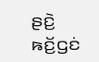ꤔꤢꤧ꤬ ꤒꤢꤩ꤬ꤞꤢꤦ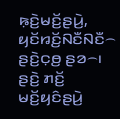ꤒ꤫ꤢꤧ꤬ꤗꤢꤩ꤬ꤔꤣꤧ꤬, ꤟꤢꤩꤙꤢꤩ꤬ꤡꤢꤪꤡꤢꤪ꤮ ꤔꤢꤧ꤬ꤍ꤫ꤥ꤬ ꤔꤤ꤮꤯ ꤔꤢꤧ꤬ ꤊꤢꤩ꤬ ꤗꤢꤩ꤬ꤟꤢꤨꤔꤣꤧ꤬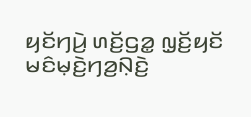ꤟꤢꤩꤚꤣꤧ꤬ ꤛꤢꤩ꤬ꤞꤤ꤭ ꤜ꤫ꤢꤩ꤬ꤟꤢꤩ ꤗꤢꤨꤗ꤫ꤢꤧ꤬ꤚꤤ꤬ꤡ꤫ꤢꤧ꤬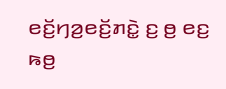ꤕꤢꤩ꤬ꤚꤤ꤬ꤕꤢꤩ꤬ꤊꤢꤧ꤭ ꤢ꤬ ꤥ꤬ ꤕꤢ꤬ ꤒꤥ꤬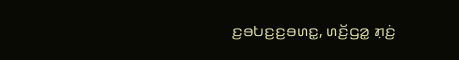ꤢ꤬ꤋꤝꤢ꤬ꤢ꤬ꤋꤛꤢ꤭, ꤛꤢꤩ꤬ꤞꤤ꤭ ꤊ꤫ꤢꤦ꤬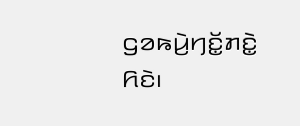ꤞꤤꤒꤣꤧ꤬ꤚꤢꤩ꤭ꤊꤢꤧ꤭ ꤖꤢꤧ꤯